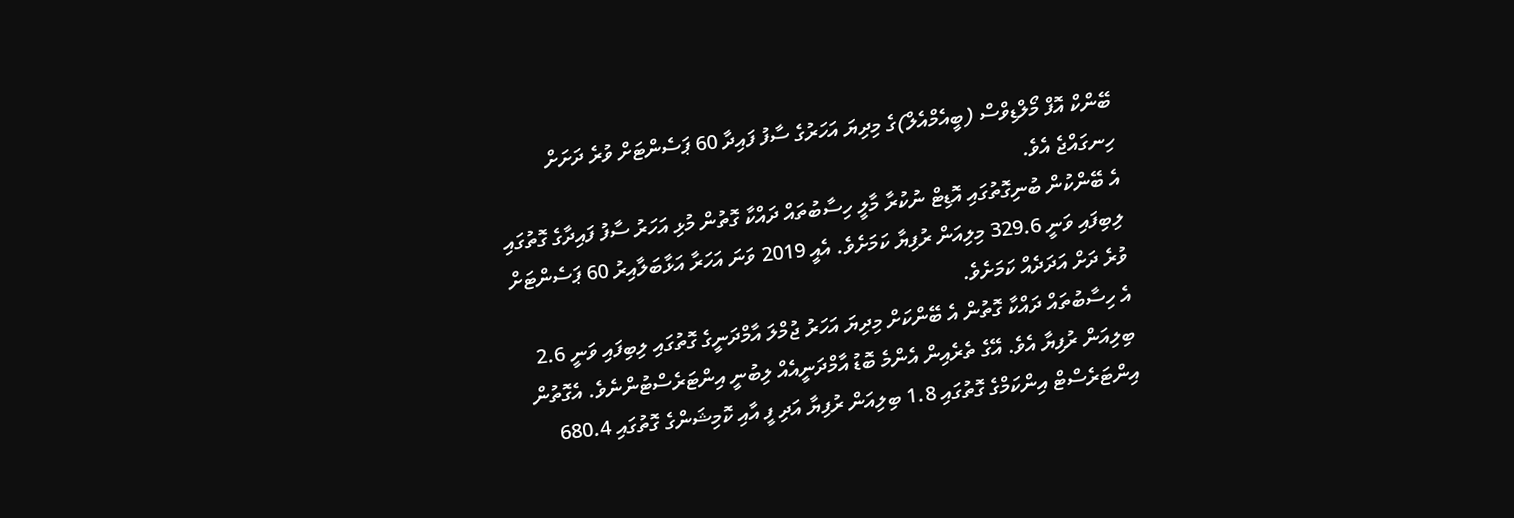ބޭންކް އޮފް މޯލްޑިވްސް (ބީއެމްއެލް)ގެ މިދިޔަ އަހަރުގެ ސާފު ފައިދާ 60 ޕަސެންޓަށް ވުރެ ދަށަށް ހިނގައްޖެ އެވެ.
އެ ބޭންކުން ބުނިގޮތުގައި އޮޑިޓް ނުކުރާ މާލީ ހިސާބުތައް ދައްކާ ގޮތުން މުޅި އަހަރު ސާފު ފައިދާގެ ގޮތުގައި ލިބިފައި ވަނީ 329.6 މިލިއަން ރުފިޔާ ކަމަށެވެ. އެއީ 2019 ވަނަ އަހަރާ އަޅާބަލާއިރު 60 ޕަސެންޓަށް ވުރެ ދަށް އަދަދެއް ކަމަށެވެ.
އެ ހިސާބުތައް ދައްކާ ގޮތުން އެ ބޭންކަށް މިދިޔަ އަހަރު ޖުމްލަ އާމްދަނީގެ ގޮތުގައި ލިބިފައި ވަނީ 2.6 ބިލިއަން ރުފިޔާ އެވެ. އޭގެ ތެރެއިން އެންމެ ބޮޑު އާމްދަނީއެއް ލިބުނީ އިންޓަރެސްޓުންނެވެ. އެގޮތުން އިންޓަރެސްޓް އިންކަމްގެ ގޮތުގައި 1.8 ބިލިއަން ރުފިޔާ އަދި ފީ އާއި ކޮމިޝަންގެ ގޮތުގައި 680.4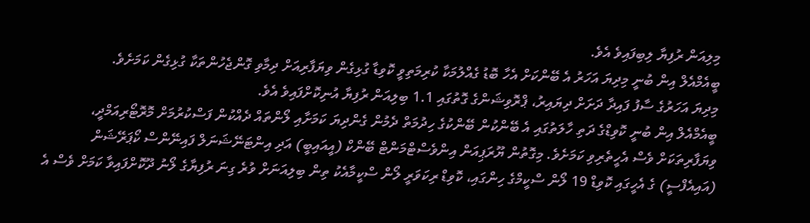މިލިއަން ރުފިޔާ ލިބިފައިވެ އެވެ.
ބީއެމްއެލް އިން ބުނީ މިދިޔަ އަހަރު އެ ބޭންކަށް އެހާ ބޮޑު ގެއްލުމަކާ ކުރިމަތިވީ ކޮވިޑާ ގުޅިގެން ވިޔަފާރިއަށް ދިމާވި ގޮންޖެހުންތަކާ ގުޅިގެން ކަމަށެވެ.
މިދިޔަ އަހަރުގެ ސާފު ފައިދާ ދަށަށް ދިޔައިރު، ޕްރޮވިޝަންގެ ގޮތުގައި 1.1 ބިލިއަން ރުފިޔާ އުނިކޮށްފައިވެ އެވެ.
ބީއެމްއެލް އިން ބުނީ ކޮވިޑްގެ ދަތި ހާލަތުގައި އެ ބޭންކުން ބޭންކުގެ ހިދުމަތް ދެމުން ގެންދިޔަ ކަމަށާއި ލޯންތައް ދެއްކުން ފަސްކުރުމަށް މޮރޮޓޯރިއަމްދީ، ވިޔަފާރިތަކަށް ވެސް އެހީތެރިވި ކަމަށެވެ. މިގޮތުން ޔޫރަޕިއަން އިންވެސްޓްމަންޓް ބޭންކް (އީއައިބީ) އަދި އިންޓަނޭޝަނަލް ފައިނޭންސް ކޯޕަރޭޝަން (އައިއެފްސީ) ގެ އެހީގައި ކޮވިޑް 19 ލޯން ސްކީމްގެ ހިންގައި، ކޮވިޑް ރިކަވަރީ ލޯން ސްކީމާއެކު ތިން ބިލިއަނަށް ވުރެ ގިނަ ރުފިޔާގެ ލޯނު ދޫކޮށްފައިވާ ކަމަށް ވެސް އެ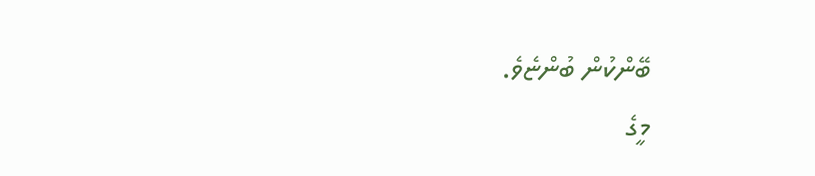ބޭންކުން ބުންޏެވެ.
މީގެ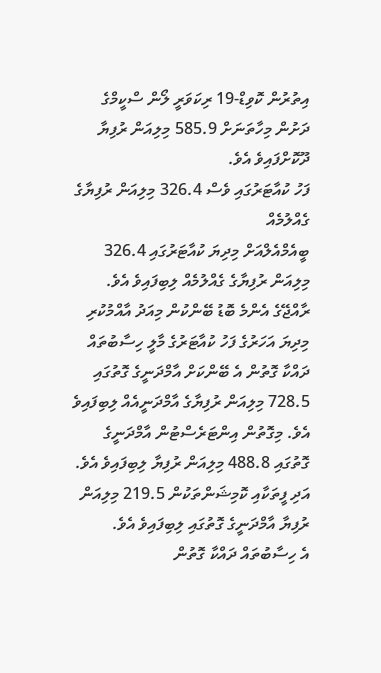އިތުރުން ކޮވިޑް-19 ރިކަވަރީ ލޯން ސްކީމްގެ ދަށުން މިހާތަނަށް 585.9 މިލިއަން ރުފިޔާ ދޫކޮށްފައިވެ އެވެ.
ފަހު ކުއާޓަރުގައި ވެސް 326.4 މިލިއަން ރުފިޔާގެ ގެއްލުމެއް
ބީއެމްއެލްއަށް މިދިޔަ ކުއާޓަރުގައި 326.4 މިލިއަން ރުފިޔާގެ ގެއްލުމެއް ލިބިފައިވެ އެވެ.
ރާއްޖޭގެ އެންމެ ބޮޑު ބޭންކުން މިއަދު އާއްމުކުރި މިދިޔަ އަހަރުގެ ފަހު ކުއާޓަރުގެ މާލީ ހިސާބުތައް ދައްކާ ގޮތުން އެ ބޭންކަށް އާމްދަނީގެ ގޮތުގައި 728.5 މިލިއަން ރުފިޔާގެ އާމްދަނީއެއް ލިބިފައިވެ އެވެ. މިގޮތުން އިންޓަރެސްޓުން އާމްދަނީގެ ގޮތުގައި 488.8 މިލިއަން ރުފިޔާ ލިބިފައިވެ އެވެ. އަދި ފީތަކާއި ކޮމިޝަންތަކުން 219.5 މިލިއަން ރުފިޔާ އާމްދަނީގެ ގޮތުގައި ލިބިފައިވެ އެވެ.
އެ ހިސާބުތައް ދައްކާ ގޮތުން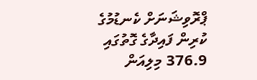ޕްރޮވިޝަނަށް ކެނޑުމުގެ ކުރިން ފައިދާގެ ގޮތުގައި 376.9 މިލިއަން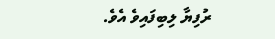ރުފިޔާ ލިބިފައިވެ އެވެ.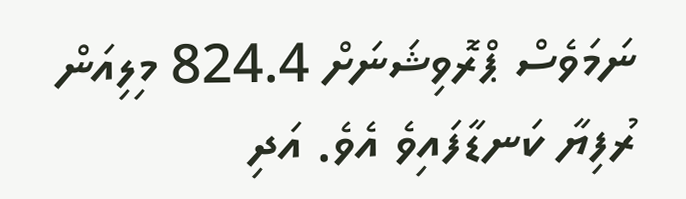ނަމަވެސް ޕްރޮވިޝަނަށް 824.4 މިލިއަން ރުފިޔާ ކަނޑާފައިވެ އެވެ. އަދި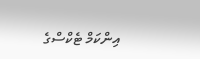އިންކަމް ޓެކްސްގެ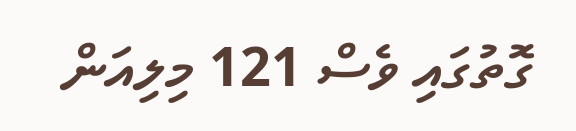ގޮތުގައި ވެސް 121 މިލިއަން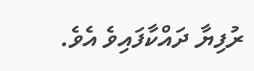ރުފިޔާ ދައްކާފައިވެ އެވެ.